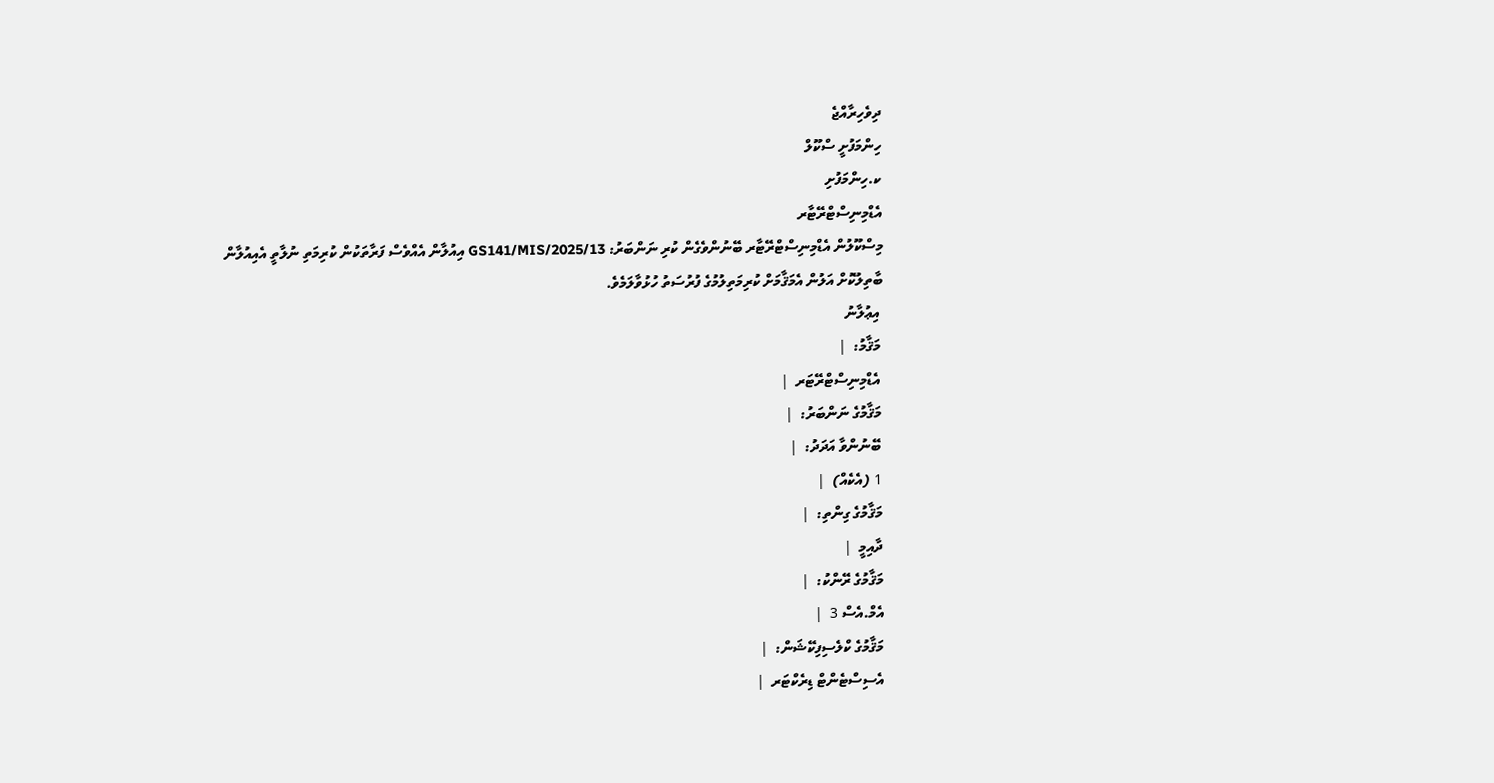ދިވެހިރާއްޖެ
ހިންމަފުށީ ސްކޫލް
ކ.ހިންމަފުށި
އެޑްމިނިސްޓްރޭޓާރ
މިސްކޫލުން އެޑްމިނިސްޓްރޭޓާރ ބޭނުންވެގެން ކުރި ނަންބަރު: GS141/MIS/2025/13 އިއުލާން އެއްވެސް ފަރާތަކުން ކުރިމަތި ނުލާތީ އެއިއުލާން ބާތިލުކޮށް އަލުން އެމަޤާމަށް ކުރިމަތިލުމުގެ ފުރުސަތު ހުޅުވާލަމެވެ.
 އިޢުލާނު
 މަޤާމު:  |
 އެޑްމިނިސްޓްރޭޓަރ  |
 މަޤާމުގެ ނަންބަރު:  |
 ބޭނުންވާ އަދަދު:  |
 1 (އެކެއް)  |
 މަޤާމުގެ ގިންތި:  |
 ދާއިމީ  |
 މަޤާމުގެ ރޭންކު:  |
 އެމް.އެސް 3  |
 މަޤާމުގެ ކްލެސިފިކޭޝަން:  |
 އެސިސްޓެންޓް ޑިރެކްޓަރ  |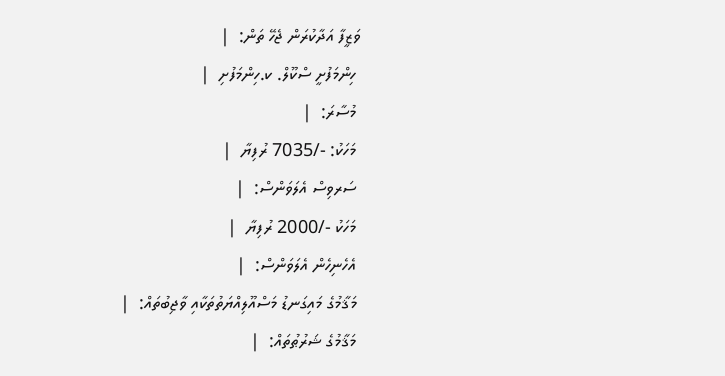ވަޒީފާ އަދާކުރަން ޖެހޭ ތަން:  |
 ހިންމަފުށީ ސްކޫލް. ކ.ހިންމަފުށި  |
 މުސާރަ:  |
 މަހަކު: -/7035 ރުފިޔާ  |
 ސަރވިސް އެލަވަންސް:  |
 މަހަކު -/2000 ރުފިޔާ  |
 އެހެނިހެން އެލަވަންސް:  |
 މަޤާމުގެ މައިގަނޑު މަސްއޫލިއްޔަތުތަކާއި ވާޖިބުތައް:  |
 މަޤާމުގެ ޝަރުޠުތައް:  |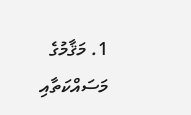1. މަޤާމުގެ މަސައްކަތާއި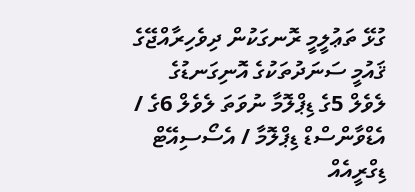ގުޅޭ ތަޢުލީމީ ރޮނގަކުން ދިވެހިރާއްޖޭގެ ޤައުމީ ސަނަދުތަކުގެ އޮނިގަނޑުގެ ލެވެލް 5ގެ ޑިޕްލޮމާ ނުވަތަ ލެވެލް 6ގެ / އެޑްވާންސްޑް ޑިޕްލޮމާ / އެސޯސިއޭޓް ޑިގްރީއެއް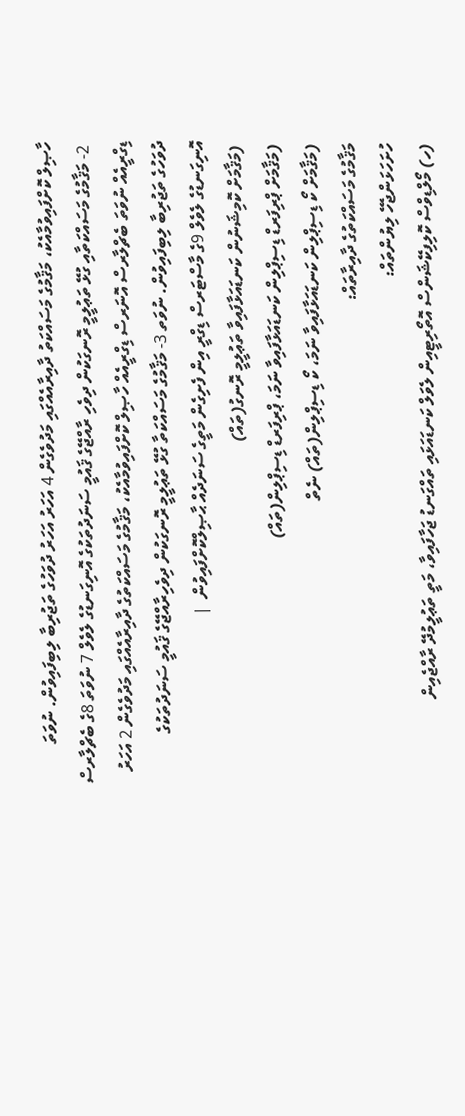ހާޞިލް ކޮށްފައިވުމާއެކު، މަޤާމުގެ މަސައްކަތު ދާއިރާއެއްގައި މަދުވެގެން 4 އަހަރު އަހަރު ދުވަހުގެ ތަޖުރިބާ ލިބިފައިވުން. ނުވަތަ
 2- މަޤާމުގެ މަސައްކަތާއި ގުޅޭ ތަޢުލީމީ ރޮނގަކުން ދިވެހި ރާއްޖޭގެ ޤައުމީ ސަނަދުތަކުގެ އޮނިގަނޑުގެ ލެވެލް 7 ނުވަތަ 8ގެ ބެޗްލާރސް ޑިގްރީއެއް ނުވަތަ ބެޗްލާރސް އޮނަރސް ޑިގްރީއެއް ހާޞިލް ކޮށްފައިވުމާއެކު، މަޤާމުގެ މަސައްކަތުގެ ދާއިރާއެއްގައި މަދުވެގެން 2 އަހަރު ދުވަހުގެ ތަޖުރިބާ ލިބިފައިވުން. ނުވަތ 3- މަޤާމުގެ މަސައްކަތާ ގުޅޭ ތަޢުލީމީ ރޮނގަކުން ދިވެހިރާއްޖޭގެ ޤައުމީ ސަނަދުތަކުގެ އޮނިގަނޑުގެ ލެވެލް 9ގެ މާސްޓަރސް ޑިގްރީ އިން ފެށިގެން މަތީގެ ސަނަދެއް ޙާޞިލްކޮށްފައިވުން  |
 (މަޤާމަށް ކޮމިޝަނުން ކަނޑައަޅާފައިވާ ތަޢުލީމީ ރޮނގު(ތައް)
 (މަޤާމަށް ޕްރިފަރޑް ޑިސިޕްލިން ކަނޑައަޅާފައިވާ ނަމަ، ޕްރިފަރޑް ޑިސިޕްލިން(ތައް)
 (މަޤާމަށް ކޯ ޑިސިޕްލިން ކަނޑައަޅާފައިވާ ނަމަ، ކޯ ޑިސިޕްލިން(ތައް) ނެތް
 މަޤާމުގެ މަސައްކަތުގެ ދާއިރާތައް:
 ހުށަހަޅަންޖެހޭ ލިޔުންތައް:
 (ހ) މޯލްޑިވްސް ކޮލިފިކޭޝަންސް އޮތޯރިޓީއިން ލެވަލް ކަނޑައަޅައި ތައްގަނޑު ޖަހާފައިވާ، މަތީ ތަޢުލީމުދޭ ރާއްޖެއިން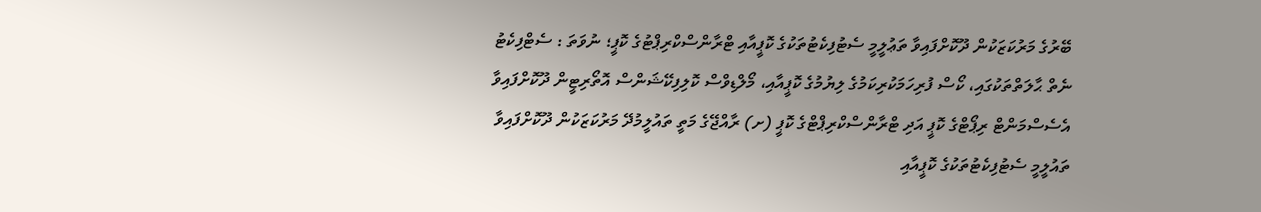ބޭރުގެ މަރުކަޒަކުން ދޫކޮށްފައިވާ ތަޢުލީމީ ސެޓުފިކެޓުތަކުގެ ކޮޕީއާއި ޓްރާންސްކްރިޕްޓުގެ ކޮޕީ؛ ނުވަތަ : ސެޓްފިކެޓު ނެތް ޙާލަތްތަކުގައި، ކޯސް ފުރިހަމަކުރިކަމުގެ ލިޔުމުގެ ކޮޕީއާއި، މޯލްޑިވްސް ކޮލިފިކޭޝަންސް އޮތޯރިޓީން ދޫކޮށްފައިވާ އެސެސްމަންޓް ރިޕޯޓްގެ ކޮޕީ އަދި ޓްރާންސްކްރިޕްޓްގެ ކޮޕީ (ށ) ރާއްޖޭގެ މަތީ ތައުލީމުދޭ މަރުކަޒަކުން ދޫކޮށްފައިވާ ތައުލީމީ ސެޓުފިކެޓުތަކުގެ ކޮޕީއާއި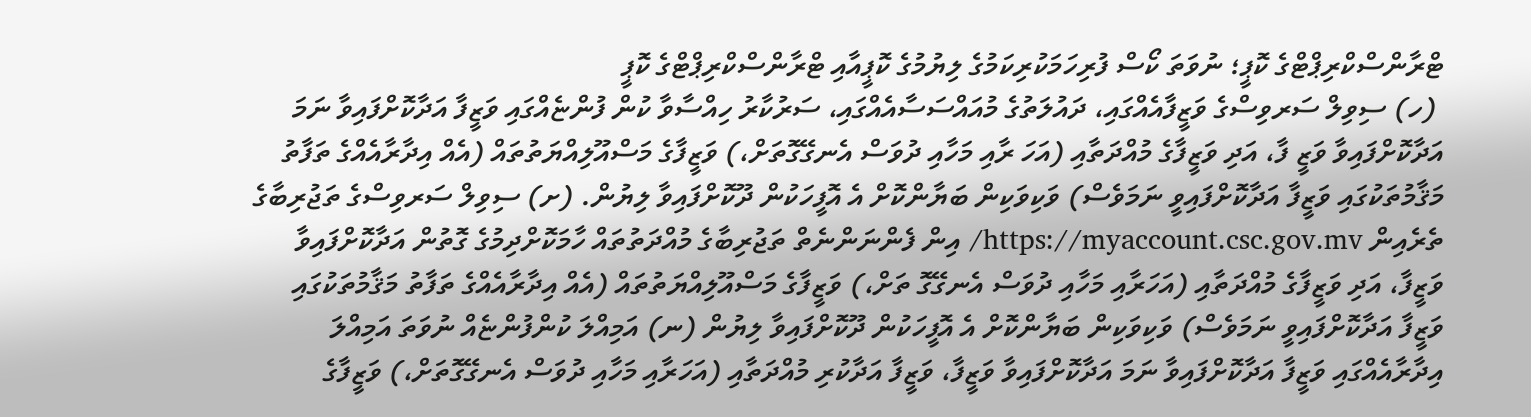ޓްރާންސްކްރިޕްޓްގެ ކޮޕީ؛ ނުވަތަ ކޯސް ފުރިހަމަކުރިކަމުގެ ލިޔުމުގެ ކޮޕީއާއި ޓްރާންސްކްރިޕްޓްގެ ކޮޕީ
 (ހ) ސިވިލް ސަރވިސްގެ ވަޒީފާއެއްގައި، ދައުލަތުގެ މުއައްސަސާއެއްގައި، ސަރުކާރު ހިއްސާވާ ކުން ފުންޏެއްގައި ވަޒީފާ އަދާކޮށްފައިވާ ނަމަ އަދާކޮށްފައިވާ ވަޒީ ފާ، އަދި ވަޒީފާގެ މުއްދަތާއި (އަހަ ރާއި މަހާއި ދުވަސް އެނގޭގޮތަށް،) ވަޒީފާގެ މަސްއޫލިއްޔަތުތައް (އެއް އިދާރާއެއްގެ ތަފާތު މަޤާމުތަކުގައި ވަޒީފާ އަދާކޮށްފައިވީ ނަމަވެސް) ވަކިވަކިން ބަޔާންކޮށް އެ އޮފީހަކުން ދޫކޮށްފައިވާ ލިޔުން. (ށ) ސިވިލް ސަރވިސްގެ ތަޖުރިބާގެ ތެރެއިން https://myaccount.csc.gov.mv/ އިން ފެންނަންނެތް ތަޖުރިބާގެ މުއްދަތުތައް ހާމަކޮށްދިމުގެ ގޮތުން އަދާކޮށްފައިވާ ވަޒީފާ، އަދި ވަޒީފާގެ މުއްދަތާއި (އަހަރާއި މަހާއި ދުވަސް އެނގޭގޮ ތަށް،) ވަޒީފާގެ މަސްއޫލިއްޔަތުތައް (އެއް އިދާރާއެއްގެ ތަފާތު މަޤާމުތަކުގައި ވަޒީފާ އަދާކޮށްފައިވީ ނަމަވެސް) ވަކިވަކިން ބަޔާންކޮށް އެ އޮފީހަކުން ދޫކޮށްފައިވާ ލިޔުން (ނ) އަމިއްލަ ކުންފުންޏެއް ނުވަތަ އަމިއްލަ އިދާރާއެއްގައި ވަޒީފާ އަދާކޮށްފައިވާ ނަމަ އަދާކޮށްފައިވާ ވަޒީފާ، ވަޒީފާ އަދާކުރި މުއްދަތާއި (އަހަރާއި މަހާއި ދުވަސް އެނގޭގޮތަށް،) ވަޒީފާގެ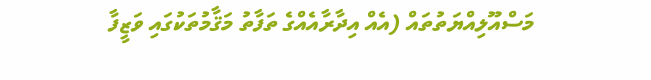މަސްއޫލިއްޔަތުތައް (އެއް އިދާރާއެއްގެ ތަފާތު މަޤާމުތަކުގައި ވަޒީފާ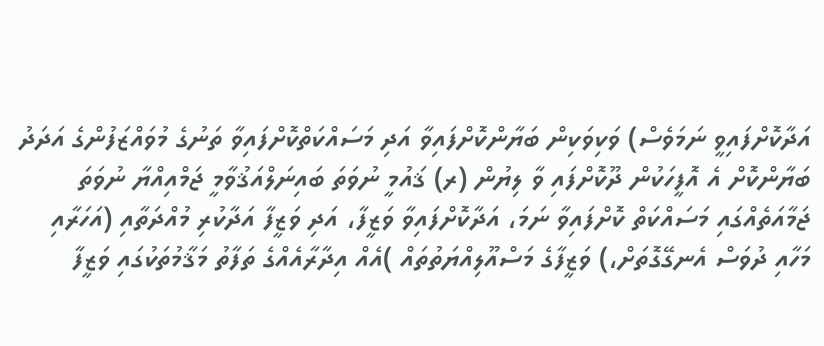އަދާކޮށްފައިވީ ނަމަވެސް) ވަކިވަކިން ބަޔާންކޮށްފައިވާ އަދި މަސައްކަތްކޮށްފައިވާ ތަނުގެ މުވައްޒަފުންގެ އަދަދު ބަޔާންކޮށް އެ އޮފީހަކުން ދޫކޮށްފައި ވާ ލިޔުން (ރ) ޤައުމީ ނުވަތަ ބައިނަލްއަޤުވާމީ ޖަމްއިއްޔާ ނުވަތަ ޖަމާއަތެއްގައި މަސައްކަތް ކޮށްފައިވާ ނަމަ، އަދާކޮށްފައިވާ ވަޒީފާ، އަދި ވަޒީފާ އަދާކުރި މުއްދަތާއި (އަހަރާއި މަހާއި ދުވަސް އެނގޭގޮތަށް،) ވަޒީފާގެ މަސްއޫލިއްޔަތުތައް )އެއް އިދާރާއެއްގެ ތަފާތު މަޤާމުތަކުގައި ވަޒީފާ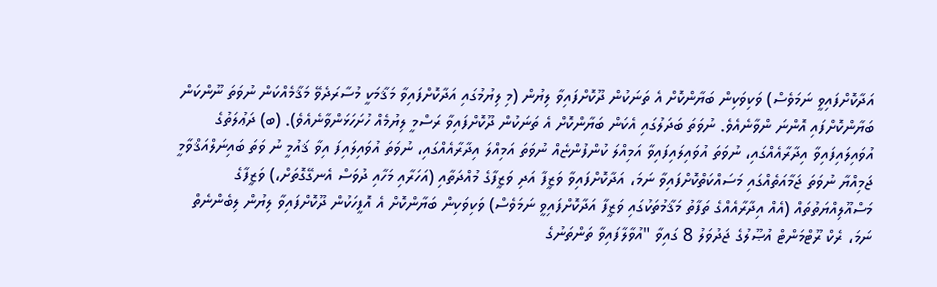އަދާކޮށްފައިވީ ނަމަވެސް) ވަކިވަކިން ބަޔާންކޮށް އެ ތަނަކުން ދޫކޮށްފައިވާ ލިޔުން (މި ލިޔުމުގައި އަދާކޮށްފައިވާ މަޤާމަކީ މުސާރަދެވޭ މަޤާމެއްކަން ނުވަތަ ނޫންކަން ބަޔާންކޮށްފައި އޮންނަ ންވާނެއެވެ. ނުވަތަ ބަދަލުގައި އެކަން ބަޔާންކޮށް އެ ތަނަކުން ދޫކޮށްފައިވާ ރަސްމީ ލިޔުމެއް ހުށަހަޅަންވާނެއެވެ). (ބ) ދަޢުލަތުގެ އުވައިލައިފައިވާ އިދާރާއެއްގައި، ނުވަތަ އުވައިލައިފައިވާ އަމިއްލަ ކުންފުންޏެއް ނުވަތަ އަމިއްލަ އިދާރާއެއްގައި، ނުވަތަ އުވައިލައިފަ އިވާ ޤައުމީ ނު ވަތަ ބައިނަލްއަޤްވާމީ ޖަމިއްޔާ ނުވަތަ ޖަމާއަތެއްގައި މަސައްކަތްކޮށްފައިވާ ނަމަ، އަދާކޮށްފައިވާ ވަޒީފާ އަދި ވަޒީފާގެ މުއްދަތާއި (އަހަރާއި މަހާއި ދުވަސް އެނގޭގޮތަށް،) ވަޒީފާގެ މަސްއޫލިއްޔަތުތައް (އެއް އިދާރާއެއްގެ ތަފާތު މަޤާމުތަކުގައި ވަޒީފާ އަދާކޮށްފައިވީ ނަމަވެސް) ވަކިވަކިން ބަޔާންކޮށް އެ އޮފީހަކުން ދޫކޮށްފައިވާ ލިޔުން ލިބެންނެތް ނަމަ، ރެކް ރޫޓްމަންޓް އުޞޫލުގެ ޖަދުވަލު 8 ގައިވާ "އުވާލާފައިވާ ތަންތަނުގެ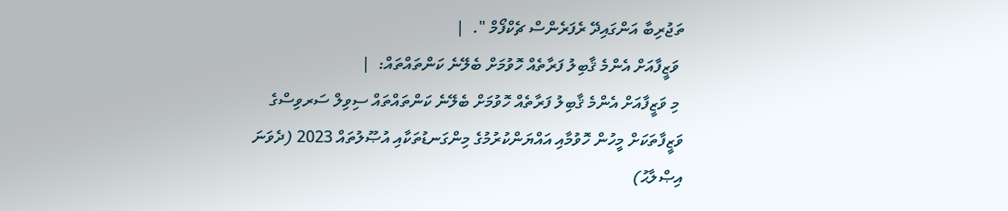ތަޖުރިބާ އަންގައިދޭ ރެފަރެންސް ޗެކްފޯމް ".  |
 ވަޒީފާއަށް އެންމެ ޤާބިލު ފަރާތެއް ހޮވުމަށް ބެލޭނެ ކަންތައްތައް:  |
 މި ވަޒީފާއަށް އެންމެ ޤާބިލު ފަރާތެއް ހޮވުމަށް ބެލޭނެ ކަންތައްތައް ސިވިލް ސަރވިސްގެ ވަޒީފާތަކަށް މީހުން ހޮވުމާއި އައްޔަންކުރުމުގެ މިންގަނޑުތަކާއި އުޞޫލުތައް 2023 (ދެވަނަ އިޞްލާޙު)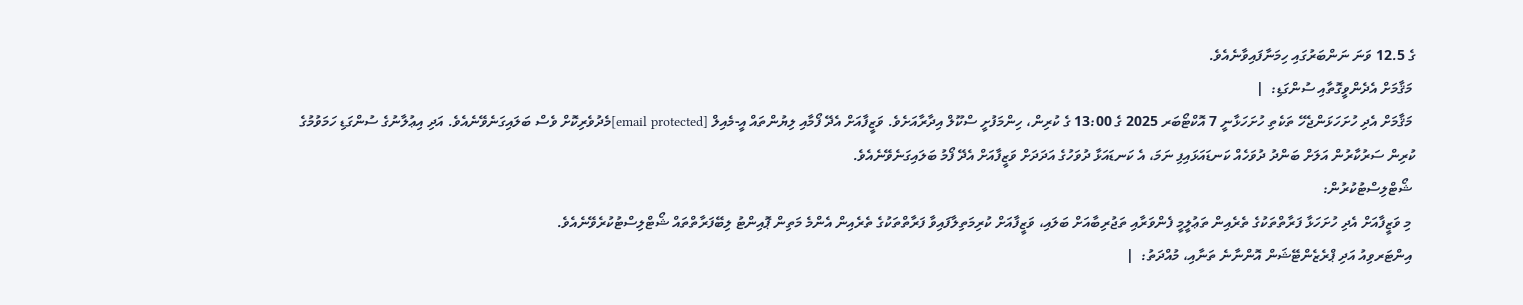ގެ 12.5 ވަނަ ނަންބަރުގައި ހިމަނާފައިވާނެއެވެ.
 މަޤާމަށް އެދެންވީގޮތާއި ސުންގަޑި:  |
 މަޤާމަށް އެދި ހުށަހަޅަންޖެހޭ ތަކެތި ހުށަހަޅާނީ 7 އޮކްޓޯބަރ 2025 ގެ 13:00 ގެ ކުރިން، ހިންމަފުށީ ސްކޫލް އިދާރާއަށެވެ. ވަޒީފާއަށް އެދޭ ފޯމާއި ލިޔުންތައް އީ-މެއިލް [email protected]މެދުވެރިކޮށް ވެސް ބަލައިގަނެވޭނެއެވެ. އަދި އިޢުލާނުގެ ސުންގަޑި ހަމަވުމުގެ ކުރިން ސަރުކާރުން އަލަށް ބަންދު ދުވަހެއް ކަނޑައަޅައިފި ނަމަ، އެ ކަނޑައަޅާ ދުވަހުގެ އަދަދަށް ވަޒީފާއަށް އެދޭ ފޯމު ބަލައިގަނެވޭނެއެވެ.
 ޝޯޓްލިސްޓުކުރުން:
 މި ވަޒީފާއަށް އެދި ހުށަހަޅާ ފަރާތްތަކުގެ ތެރެއިން ތަޢުލީމީ ފެންވަރާއި ތަޖުރިބާއަށް ބަލައި، ވަޒީފާއަށް ކުރިމަތިލާފައިވާ ފަރާތްތަކުގެ ތެރެއިން އެންމެ މަތިން ޕޮއިންޓު ލިބޭފަރާތްތައް ޝޯޓްލިސްޓުކުރެވޭނެއެވެ.
 އިންޓަރވިއު އަދި ޕްރެޒެންޓޭޝަން އޮންނާނެ ތަނާއި، މުއްދަތު:  |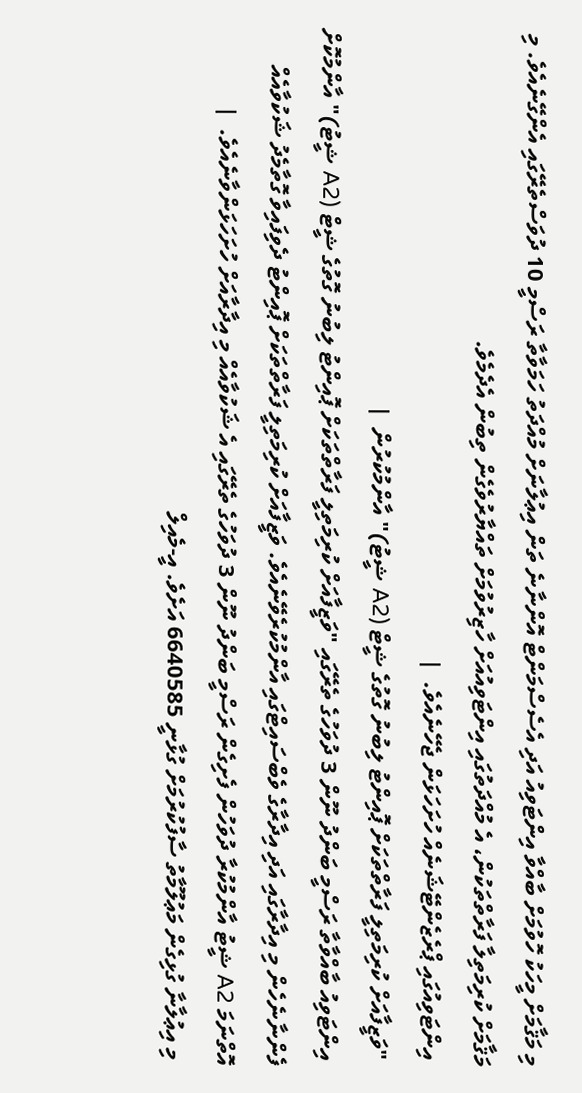މި މަޤާމަށް މީހަކު ހޮވުމަށް ބާއްވާ އިންޓަވިއު އަދި އެސެސްމަންޓް އޮންނާނެ ތަން އިޢުލާނަށް މުއްދަތު ހަމަވާތާ ރަސްމީ 10 ދުވަސްތެރޭގައި އެންގޭނެއެވެ. މި މަޤާމަށް ކުރިމަތިލާ ފަރާތްތަކުން، އެ މުއްދަތުގައި އިންޓަވިއުއަށް ހާޒިރުވުމަށް ތައްޔާރުވެގެން ތިބުން އެދެމެވެ.
 އިންޓަވިއުގައި ޕްރެޒެންޓޭޝަނެއް ހުށަހަޅަން ޖެހޭނެއެވެ.  |
 "ވަޒީފާއަށް ކުރިމަތިލީ ފަރާތްތަކަށް ޕޮއިންޓު ލިބުނު ގޮތުގެ ޝީޓް (A2 ޝީޓު)" އާންމުކުރުން  |
 އިންޓަވިއު ބާއްވާތާ ރަސްމީ ބަންދު ނޫން 3 ދުވަހުގެ ތެރޭގައި "ވަޒީފާއަށް ކުރިމަތިލީ ފަރާތްތަކަށް ޕޮއިންޓު ލިބުނު ގޮތުގެ ޝީޓް (A2 ޝީޓު)" އާންމުކޮށް ފެންނާނެހެން މި އިދާރާގައި އަދި އިދާރާގެ ވެބްސައިޓްގައި އާންމުކުރެވޭނެއެވެ. ވަޒީފާއަށް ކުރިމަތިލީ ފަރާތްތަކަށް ޕޮއިންޓު ދެވިފައިވާ ގޮތާމެދު ޝަކުވާއެއް އޮތްނަމަ A2 ޝީޓު އާންމުކުރާ ދުވަހުން ފެށިގެން ރަސްމީ ބަންދު ނޫން 3 ދުވަހުގެ ތެރޭގައި އެ ޝަކުވާއެއް މި އިދާރާއަށް ހުށަހަޅަންވާނެއެވެ.  |
 މި އިޢުލާނާ ގުޅިގެން މަޢުލޫމާތު ސާފުކުރުމަށް ގުޅާނީ 6640585 އަށެވެ. އީ-މެއިލް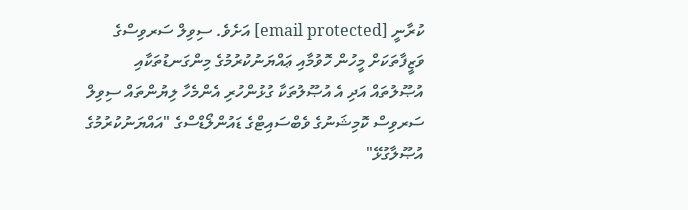ކުރާނީ [email protected] އަށެވެ. ސިވިލް ސަރވިސްގެ ވަޒީފާތަކަށް މީހުން ހޮވުމާއި ޢައްޔަނުކުރުމުގެ މިންގަނޑުތަކާއި އުޞޫލުތައް އަދި އެ އުޞޫލުތަކާ ގުޅުންހުރި އެންމެހާ ލިޔުންތައް ސިވިލް ސަރވިސް ކޮމިޝަނުގެ ވެބްސައިޓްގެ ޑައުންލޯޑްސްގެ "އައްޔަނުކުރުމުގެ އުޞޫލާގުޅޭ"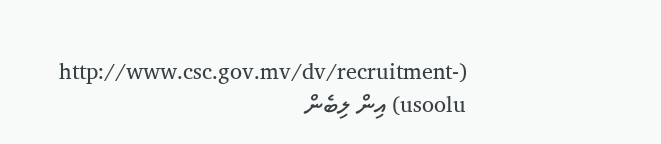(http://www.csc.gov.mv/dv/recruitment-usoolu) އިން ލިބެން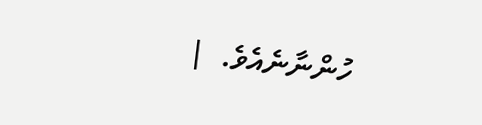ހުންނާނެއެވެ.  |